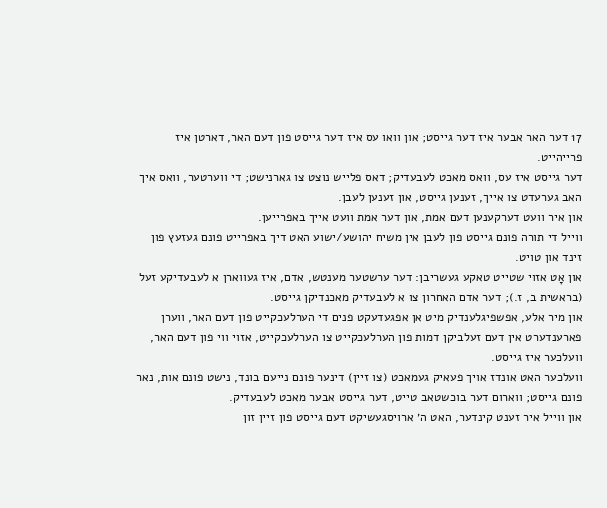17 דער האר אבער איז דער גייסט; און וואו עס איז דער גייסט פון דעם האר, דארטן איז פרייהייט.
דער גייסט איז עס, וואס מאכט לעבעדיק; דאס פלייש נוצט צו גארנישט; די ווערטער, וואס איך האב גערעדט צו אייך, זענען גייסט, און זענען לעבן.
און איר וועט דערקענען דעם אמת, און דער אמת וועט אייך באפרייען.
ווייל די תורה פונם גייסט פון לעבן אין משיח יהושע/ישוע האט דיך באפרייט פונם געזעץ פון זינד און טויט.
און אָט אזוי שטייט טאקע געשריבן: דער ערשטער מענטש, אדם, איז געווארן א לעבעדיקע זעל (בראשית ב, ז.); דער אדם האחרון צו א לעבעדיק מאכנדיקן גייסט.
און מיר אלע, אפשפיגלענדיק מיט אן אפגעדעקט פנים די הערלעכקייט פון דעם האר, ווערן פארענדערט אין דעם זעלביקן דמות פון הערלעכקייט צו הערלעכקייט, אזוי ווי פון דעם האר, וועלכער איז גייסט.
וועלכער האט אונדז אויך פעאיק געמאכט (צו זיין) דינער פונם נייעם בונד, נישט פונם אות, נאר פונם גייסט; ווארום דער בוכשטאב טייט, דער גייסט אבער מאכט לעבעדיק.
און ווייל איר זענט קינדער, האט ה׳ ארויסגעשיקט דעם גייסט פון זיין זון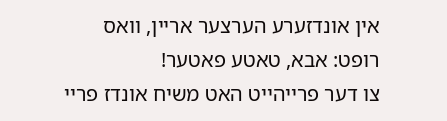אין אונדזערע הערצער אריין, וואס רופט: אבא, טאטע פאטער!
צו דער פרייהייט האט משיח אונדז פריי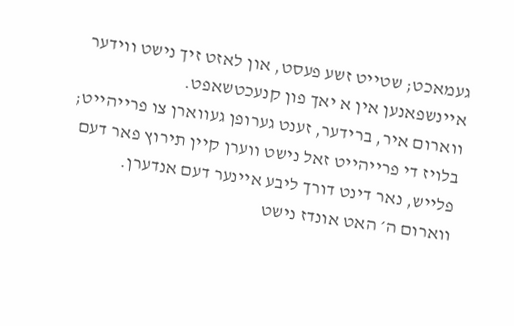געמאכט; שטייט זשע פעסט, און לאזט זיך נישט ווידער איינשפאנען אין א יאך פון קנעכטשאפט.
ווארום איר, ברידער, זענט גערופן געווארן צו פרייהייט; בלויז די פרייהייט זאל נישט ווערן קיין תירוץ פאר דעם פלייש, נאר דינט דורך ליבע איינער דעם אנדערן.
ווארום ה׳ האט אונדז נישט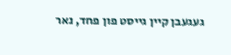געגעבן קיין גייסט פון פחד, נאר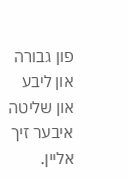פון גבורה און ליבע און שליטה איבער זיך אליין.